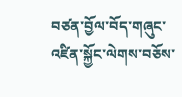བཙན་བྱོལ་བོད་གཞུང་འཛིན་སྐྱོང་ལེགས་བཅོས་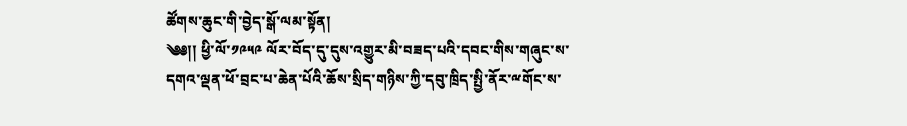ཚོགས་ཆུང་གི་བྱེད་སྒོ་ལམ་སྟོན།
༄༅།། ཕྱི་ལོ་༡༩༥༩ ལོར་བོད་དུ་དུས་འགྱུར་མི་བཟད་པའི་དབང་གིས་གཞུང་ས་དགའ་ལྡན་ཕོ་བྲང་པ་ཆེན་པོའི་ཆོས་སྲིད་གཉིས་ཀྱི་དབུ་ཁྲིད་སྤྱི་ནོར་ྋགོང་ས་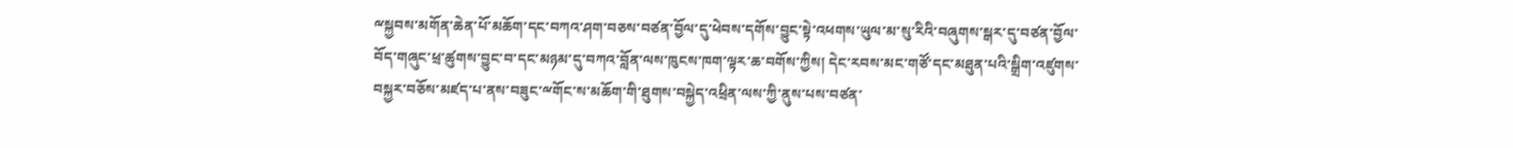ྋསྐྱབས་མགོན་ཆེན་པོ་མཆོག་དང་བཀའ་ཤག་བཅས་བཙན་བྱོལ་དུ་ཕེབས་དགོས་བྱུང་སྟེ་འཕགས་ཡུལ་མ་སུ་རིའི་བཞུགས་སྒར་དུ་བཙན་བྱོལ་བོད་གཞུང་ཕྲ་ཚུགས་བྱུང་བ་དང་མཉམ་དུ་བཀའ་བློན་ལས་ཁུངས་ཁག་ལྟར་ཆ་བགོས་ཀྱིས། དེང་རབས་མང་གཙོ་དང་མཐུན་པའི་སྒྲིག་འཛུགས་བསྐྱར་བཅོས་མཛད་པ་ནས་བཟུང་ྋགོང་ས་མཆོག་གི་ཐུགས་བསྐྱེད་འཕྲིན་ལས་ཀྱི་ནུས་པས་བཙན་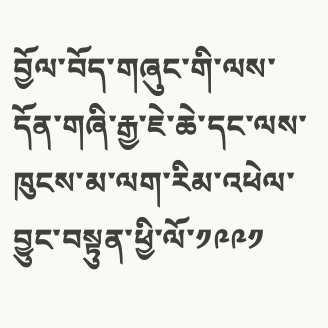བྱོལ་བོད་གཞུང་གི་ལས་དོན་གཞི་རྒྱ་ཇེ་ཆེ་དང་ལས་ཁུངས་མ་ལག་རིམ་འཕེལ་བྱུང་བསྟུན་ཕྱི་ལོ་༡༩༩༡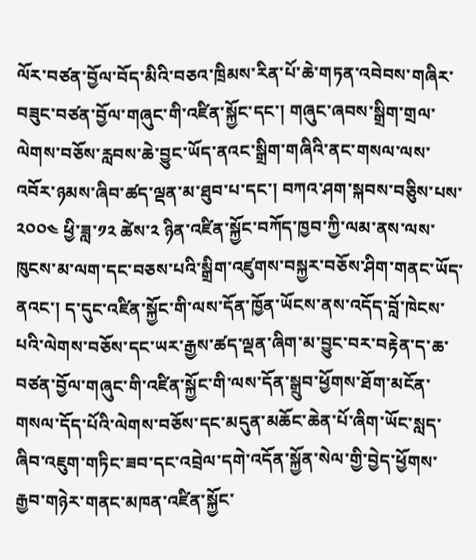ལོར་བཙན་བྱོལ་བོད་མིའི་བཅའ་ཁྲིམས་རིན་པོ་ཆེ་གཏན་འབེབས་གཞིར་བཟུང་བཙན་བྱོལ་གཞུང་གི་འཛིན་སྐྱོང་དང་། གཞུང་ཞབས་སྒྲིག་གྲལ་ལེགས་བཅོས་རླབས་ཆེ་བྱུང་ཡོད་ནའང་སྒྲིག་གཞིའི་ནང་གསལ་ལས་འབོར་ཉམས་ཞིབ་ཚད་ལྡན་མ་ཐུབ་པ་དང་། བཀའ་ཤག་སྐབས་བཅིུས་པས་༢༠༠༤ ཕྱི་ཟླ་༡༢ ཚེས་༢ ཉིན་འཛིན་སྐྱོང་བཀོད་ཁྱབ་ཀྱི་ལམ་ནས་ལས་ཁུངས་མ་ལག་དང་བཅས་པའི་སྒྲིག་འཛུགས་བསྐྱར་བཅོས་ཤིག་གནང་ཡོད་ནའང་། ད་དུང་འཛིན་སྐྱོང་གི་ལས་དོན་ཁྱོན་ཡོངས་ནས་འདོད་བློ་ཁེངས་པའི་ལེགས་བཅོས་དང་ཡར་རྒྱས་ཚད་ལྡན་ཞིག་མ་བྱུང་བར་བརྟེན་ད་ཆ་བཙན་བྱོལ་གཞུང་གི་འཛིན་སྐྱོང་གི་ལས་དོན་སྒྲུབ་ཕྱོགས་ཐོག་མངོན་གསལ་དོད་པོའི་ལེགས་བཅོས་དང་མདུན་མཆོང་ཆེན་པོ་ཞིག་ཡོང་སླད་ཞིབ་འཇུག་གཏིང་ཟབ་དང་འབྲེལ་དགེ་འདོན་སྐྱོན་སེལ་གྱི་བྱེད་ཕྱོགས་རྒྱབ་གཉེར་གནང་མཁན་འཛིན་སྐྱོང་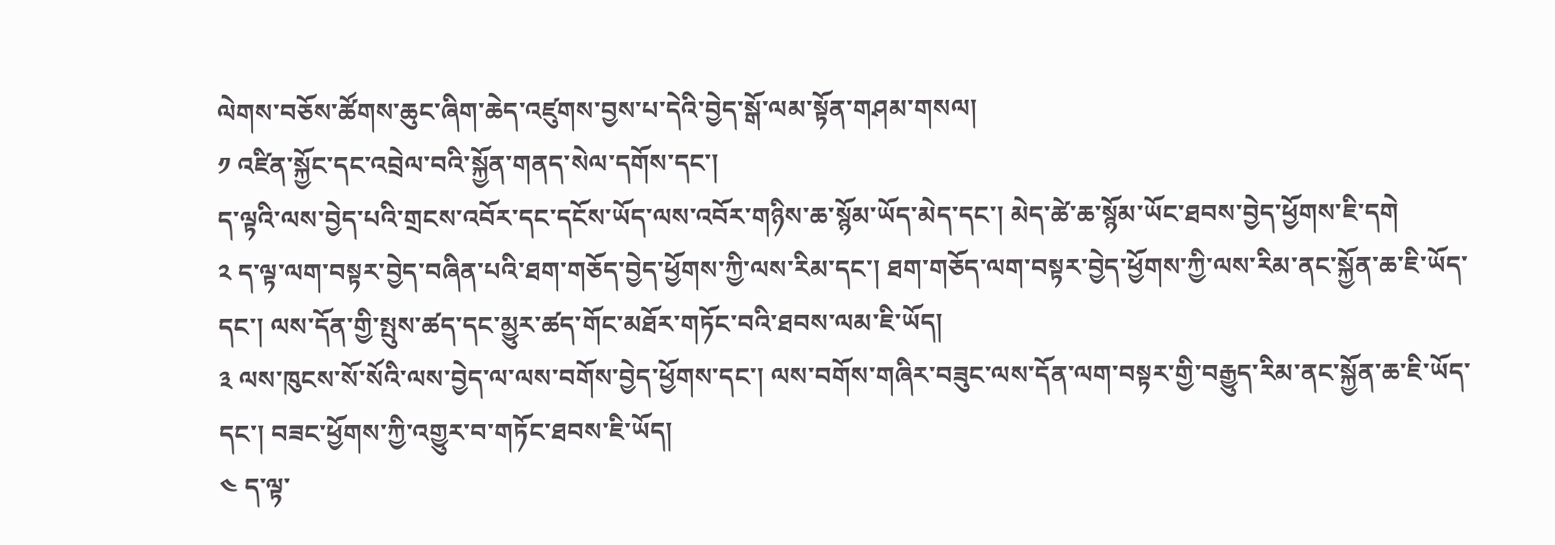ལེགས་བཅོས་ཚོགས་ཆུང་ཞིག་ཆེད་འཛུགས་བྱས་པ་དེའི་བྱེད་སྒོ་ལམ་སྟོན་གཤམ་གསལ།
༡ འཛིན་སྐྱོང་དང་འབྲེལ་བའི་སྐྱོན་གནད་སེལ་དགོས་དང་།
ད་ལྟའི་ལས་བྱེད་པའི་གྲངས་འབོར་དང་དངོས་ཡོད་ལས་འབོར་གཉིས་ཆ་སྙོམ་ཡོད་མེད་དང་། མེད་ཚེ་ཆ་སྙོམ་ཡོང་ཐབས་བྱེད་ཕྱོགས་ཇི་དགེ
༢ ད་ལྟ་ལག་བསྟར་བྱེད་བཞིན་པའི་ཐག་གཅོད་བྱེད་ཕྱོགས་ཀྱི་ལས་རིམ་དང་། ཐག་གཅོད་ལག་བསྟར་བྱེད་ཕྱོགས་ཀྱི་ལས་རིམ་ནང་སྐྱོན་ཆ་ཇི་ཡོད་དང་། ལས་དོན་གྱི་སྤུས་ཚད་དང་མྱུར་ཚད་གོང་མཐོར་གཏོང་བའི་ཐབས་ལམ་ཇི་ཡོད།
༣ ལས་ཁུངས་སོ་སོའི་ལས་བྱེད་ལ་ལས་བགོས་བྱེད་ཕྱོགས་དང་། ལས་བགོས་གཞིར་བཟུང་ལས་དོན་ལག་བསྟར་གྱི་བརྒྱུད་རིམ་ནང་སྐྱོན་ཆ་ཇི་ཡོད་དང་། བཟང་ཕྱོགས་ཀྱི་འགྱུར་བ་གཏོང་ཐབས་ཇི་ཡོད།
༤ ད་ལྟ་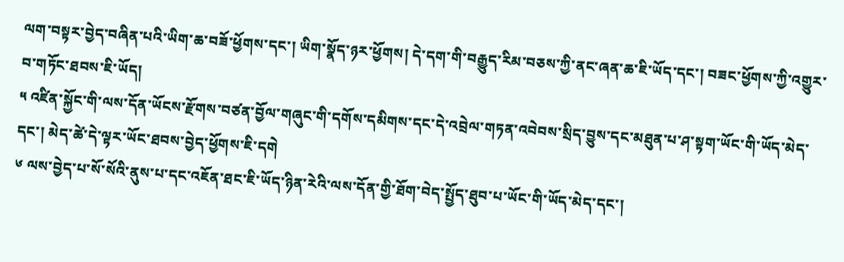ལག་བསྟར་བྱེད་བཞིན་པའི་ཡིག་ཆ་བཟོ་ཕྱོགས་དང་། ཡིག་སྣོད་ཉར་ཕྱོགས། དེ་དག་གི་བརྒྱུད་རིམ་བཅས་ཀྱི་ནང་ཞན་ཆ་ཇི་ཡོད་དང་། བཟང་ཕྱོགས་ཀྱི་འགྱུར་བ་གཏོང་ཐབས་ཇི་ཡོད།
༥ འཛིན་སྐྱོང་གི་ལས་དོན་ཡོངས་རྫོགས་བཙན་བྱོལ་གཞུང་གི་དགོས་དམིགས་དང་དེ་འབྲེལ་གཏན་འབེབས་སྲིད་བྱུས་དང་མཐུན་པ་ཤ་སྟག་ཡོང་གི་ཡོད་མེད་དང་། མེད་ཚེ་དེ་ལྟར་ཡོང་ཐབས་བྱེད་ཕྱོགས་ཇི་དགེ
༦ ལས་བྱེད་པ་སོ་སོའི་ནུས་པ་དང་འཇོན་ཐང་ཇི་ཡོད་ཉིན་རེའི་ལས་དོན་གྱི་ཐོག་བེད་སྤྱོད་ཐུབ་པ་ཡོང་གི་ཡོད་མེད་དང་།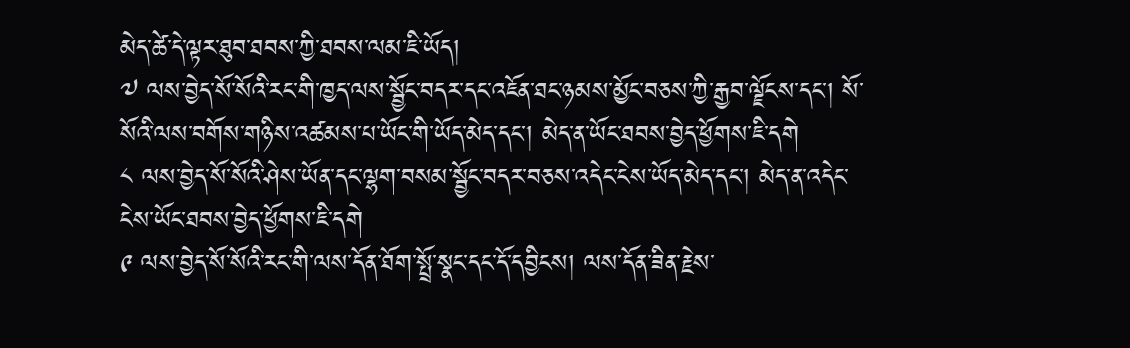མེད་ཚེ་དེ་ལྟར་ཐུབ་ཐབས་ཀྱི་ཐབས་ལམ་ཇི་ཡོད།
༧ ལས་བྱེད་སོ་སོའི་རང་གི་ཁྱད་ལས་སྦྱོང་བདར་དང་འཇོན་ཐང་ཉམས་མྱོང་བཅས་ཀྱི་རྒྱབ་ལྗོངས་དང་། སོ་སོའི་ལས་བགོས་གཉིས་འཚམས་པ་ཡོང་གི་ཡོད་མེད་དང་། མེད་ན་ཡོང་ཐབས་བྱེད་ཕྱོགས་ཇི་དགེ
༨ ལས་བྱེད་སོ་སོའི་ཤེས་ཡོན་དང་ལྷག་བསམ་སྦྱོང་བདར་བཅས་འདེང་ངེས་ཡོད་མེད་དང་། མེད་ན་འདེང་ངེས་ཡོང་ཐབས་བྱེད་ཕྱོགས་ཇི་དགེ
༩ ལས་བྱེད་སོ་སོའི་རང་གི་ལས་དོན་ཐོག་སྤྲོ་སྣང་དང་དོ་དབྱིངས། ལས་དོན་ཟིན་རྗེས་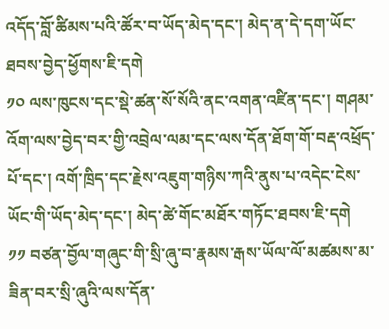འདོད་བློ་ཚིམས་པའི་ཚོར་བ་ཡོད་མེད་དང་། མེད་ན་དེ་དག་ཡོང་ཐབས་བྱེད་ཕྱོགས་ཇི་དགེ
༡༠ ལས་ཁུངས་དང་སྡེ་ཚན་སོ་སོའི་ནང་འགན་འཛིན་དང་། གཤམ་འོག་ལས་བྱེད་བར་གྱི་འབྲེལ་ལམ་དང་ལས་དོན་ཐོག་གོ་བརྡ་འཕྲོད་པོ་དང་། འགོ་ཁྲིད་དང་རྗེས་འཇུག་གཉིས་ཀའི་ནུས་པ་འདེང་ངེས་ཡོང་གི་ཡོད་མེད་དང་། མེད་ཚེ་གོང་མཐོར་གཏོང་ཐབས་ཇི་དགེ
༡༡ བཙན་བྱོལ་གཞུང་གི་སྲི་ཞུ་བ་རྣམས་རྒས་ཡོལ་ལོ་མཚམས་མ་ཟིན་བར་སྲི་ཞུའི་ལས་དོན་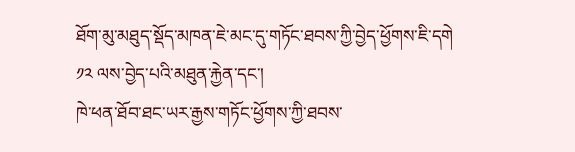ཐོག་མུ་མཐུད་སྡོད་མཁན་ཇེ་མང་དུ་གཏོང་ཐབས་ཀྱི་བྱེད་ཕྱོགས་ཇི་དགེ
༡༢ ལས་བྱེད་པའི་མཐུན་རྐྱེན་དང་།
ཁེ་ཕན་ཐོབ་ཐང་ཡར་རྒྱས་གཏོང་ཕྱོགས་ཀྱི་ཐབས་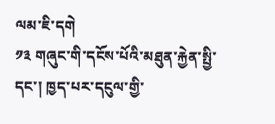ལམ་ཇི་དགེ
༡༣ གཞུང་གི་དངོས་པོའི་མཐུན་རྐྱེན་སྤྱི་དང་། ཁྱད་པར་དངུལ་གྱི་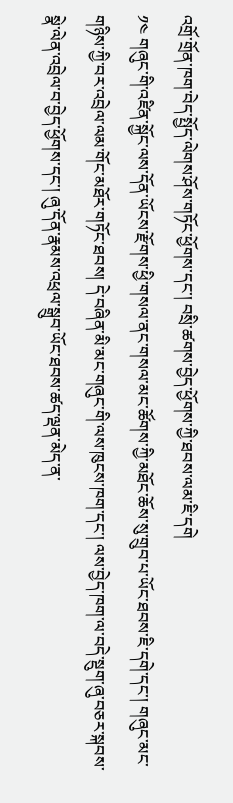འགྲོ་གྲོན་ཁག་བེད་སྤྱོད་ལེགས་ཤོས་གཏོང་ཕྱོགས་དང་། བསྲི་ཚགས་བྱེད་ཕྱོགས་ཀྱི་ཐབས་ལམ་ཇི་དགེ
༡༤ གཞུང་གི་འཛིན་སྐྱོང་ལས་དོན་ཡོངས་རྫོགས་ཕྱི་གསལ་ནང་གསལ་མང་ཚོགས་ཀྱི་མཐོང་ཆོས་སུ་གྲུབ་པ་ཡོང་ཐབས་ཇི་དགེ་དང་། གཞུང་མང་གཉིས་ཀྱི་བར་འབྲེལ་ལམ་གོང་མཐོར་གཏོང་ཐབས། དེ་བཞིན་མི་མང་གཞུང་གི་ལས་ཁུངས་ཁག་དང་། ལས་བྱེད་ཁག་ལ་བདེ་སྡུག་ཞུ་བཅར་སྐབས་སྣེ་ལེན་འབྲེལ་བ་བྱེད་ཕྱོགས་དང་། ཞུ་དོན་རྣམས་འཕྲལ་སྒྲུབ་ཡོང་ཐབས་ཚད་ལྡན་མེད་ན་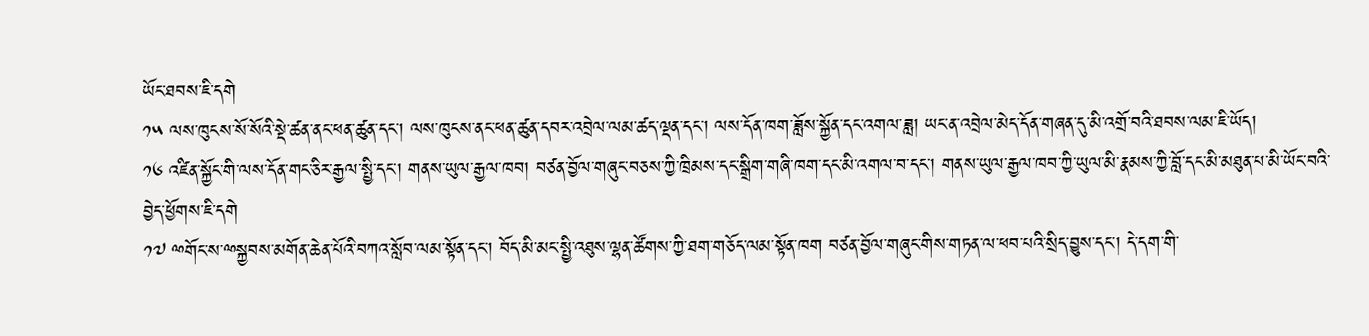ཡོང་ཐབས་ཇི་དགེ
༡༥ ལས་ཁུངས་སོ་སོའི་སྡེ་ཚན་ནང་ཕན་ཚུན་དང་། ལས་ཁུངས་ནང་ཕན་ཚུན་དབར་འབྲེལ་ལམ་ཚད་ལྡན་དང་། ལས་དོན་ཁག་ཟློས་སྐྱོན་དང་འགལ་ཟླ། ཡང་ན་འབྲེལ་མེད་དོན་གཞན་དུ་མི་འགྲོ་བའི་ཐབས་ལམ་ཇི་ཡོད།
༡༦ འཛིན་སྐྱོང་གི་ལས་དོན་གང་ཅིར་རྒྱལ་སྤྱི་དང་། གནས་ཡུལ་རྒྱལ་ཁབ། བཙན་བྱོལ་གཞུང་བཅས་ཀྱི་ཁྲིམས་དང་སྒྲིག་གཞི་ཁག་དང་མི་འགལ་བ་དང་། གནས་ཡུལ་རྒྱལ་ཁབ་ཀྱི་ཡུལ་མི་རྣམས་ཀྱི་བློ་དང་མི་མཐུན་པ་མི་ཡོང་བའི་བྱེད་ཕྱོགས་ཇི་དགེ
༡༧ ྋགོང་ས་ྋསྐྱབས་མགོན་ཆེན་པོའི་བཀའ་སློབ་ལམ་སྟོན་དང་། བོད་མི་མང་སྤྱི་འཐུས་ལྷན་ཚོགས་ཀྱི་ཐག་གཅོད་ལམ་སྟོན་ཁག བཙན་བྱོལ་གཞུང་གིས་གཏན་ལ་ཕབ་པའི་སྲིད་བྱུས་དང་། དེ་དག་གི་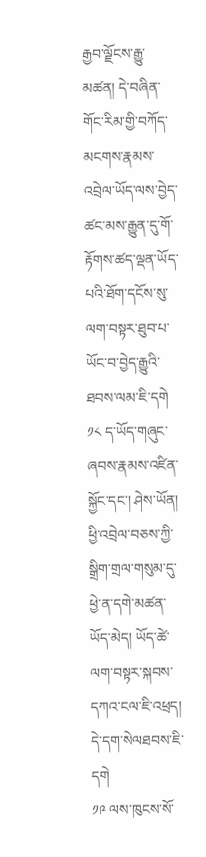རྒྱབ་ལྗོངས་རྒྱུ་མཚན། དེ་བཞིན་གོང་རིམ་གྱི་བཀོད་མངགས་རྣམས་འབྲེལ་ཡོད་ལས་བྱེད་ཚང་མས་རྒྱུན་དུ་གོ་རྟོགས་ཚད་ལྡན་ཡོད་པའི་ཐོག་དངོས་སུ་ལག་བསྟར་ཐུབ་པ་ཡོང་བ་བྱེད་རྒྱུའི་ཐབས་ལམ་ཇི་དགེ
༡༨ ད་ཡོད་གཞུང་ཞབས་རྣམས་འཛིན་སྐྱོང་དང་། ཤེས་ཡོན། ཕྱི་འབྲེལ་བཅས་ཀྱི་སྒྲིག་གྲལ་གསུམ་དུ་ཕྱེ་ན་དགེ་མཚན་ཡོད་མེད། ཡོད་ཚེ་ལག་བསྟར་སྐབས་དཀའ་ངལ་ཇི་འཕྲད། དེ་དག་སེལཐབས་ཇི་དགེ
༡༩ ལས་ཁུངས་སོ་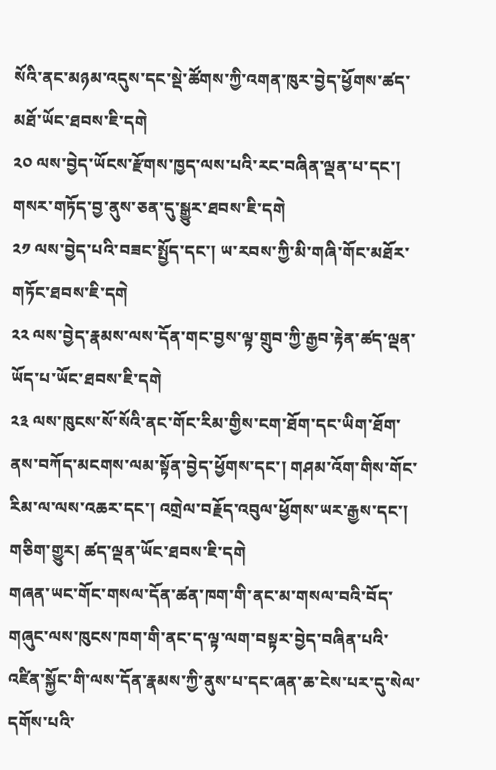སོའི་ནང་མཉམ་འདུས་དང་སྡེ་ཚོགས་ཀྱི་འགན་ཁུར་བྱེད་ཕྱོགས་ཚད་མཐོ་ཡོང་ཐབས་ཇི་དགེ
༢༠ ལས་བྱེད་ཡོངས་རྫོགས་ཁྱད་ལས་པའི་རང་བཞིན་ལྡན་པ་དང་། གསར་གཏོད་བྱ་ནུས་ཅན་དུ་སྒྱུར་ཐབས་ཇི་དགེ
༢༡ ལས་བྱེད་པའི་བཟང་སྤྱོད་དང་། ཡ་རབས་ཀྱི་མི་གཞི་གོང་མཐོར་གཏོང་ཐབས་ཇི་དགེ
༢༢ ལས་བྱེད་རྣམས་ལས་དོན་གང་བྱས་ལྟ་གྲུབ་ཀྱི་རྒྱབ་རྟེན་ཚད་ལྡན་ཡོད་པ་ཡོང་ཐབས་ཇི་དགེ
༢༣ ལས་ཁུངས་སོ་སོའི་ནང་གོང་རིམ་གྱིས་ངག་ཐོག་དང་ཡིག་ཐོག་ནས་བཀོད་མངགས་ལམ་སྟོན་བྱེད་ཕྱོགས་དང་། གཤམ་འོག་གིས་གོང་རིམ་ལ་ལས་འཆར་དང་། འགྲེལ་བརྗོད་འབུལ་ཕྱོགས་ཡར་རྒྱས་དང་། གཅིག་གྱུར། ཚད་ལྡན་ཡོང་ཐབས་ཇི་དགེ
གཞན་ཡང་གོང་གསལ་དོན་ཚན་ཁག་གི་ནང་མ་གསལ་བའི་བོད་གཞུང་ལས་ཁུངས་ཁག་གི་ནང་ད་ལྟ་ལག་བསྟར་བྱེད་བཞིན་པའི་འཛིན་སྐྱོང་གི་ལས་དོན་རྣམས་ཀྱི་ནུས་པ་དང་ཞན་ཆ་ངེས་པར་དུ་སེལ་དགོས་པའི་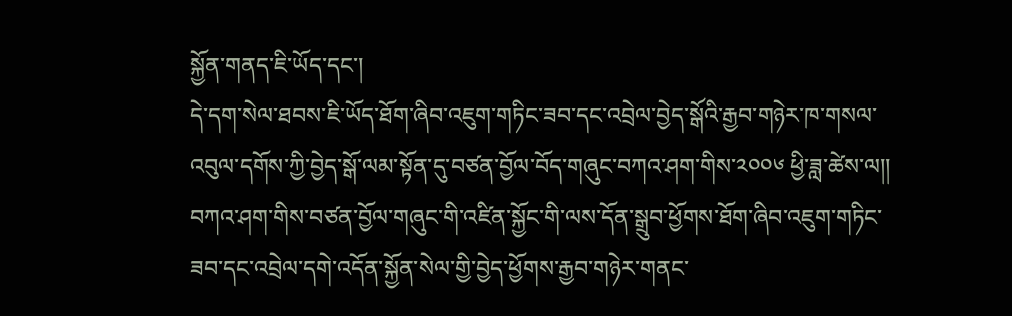སྐྱོན་གནད་ཇི་ཡོད་དང་།
དེ་དག་སེལ་ཐབས་ཇི་ཡོད་ཐོག་ཞིབ་འཇུག་གཏིང་ཟབ་དང་འབྲེལ་བྱེད་སྒོའི་རྒྱབ་གཉེར་ཁ་གསལ་འབུལ་དགོས་ཀྱི་བྱེད་སྒོ་ལམ་སྟོན་དུ་བཙན་བྱོལ་བོད་གཞུང་བཀའ་ཤག་གིས་༢༠༠༦ ཕྱི་ཟླ་ཚེས་ལ།།
བཀའ་ཤག་གིས་བཙན་བྱོལ་གཞུང་གི་འཛིན་སྐྱོང་གི་ལས་དོན་སྒྲུབ་ཕྱོགས་ཐོག་ཞིབ་འཇུག་གཏིང་ཟབ་དང་འབྲེལ་དགེ་འདོན་སྐྱོན་སེལ་གྱི་བྱེད་ཕྱོགས་རྒྱབ་གཉེར་གནང་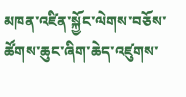མཁན་འཛིན་སྐྱོང་ལེགས་བཅོས་ཚོགས་ཆུང་ཞིག་ཆེད་འཛུགས་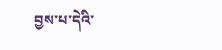བྱས་པ་དེའི་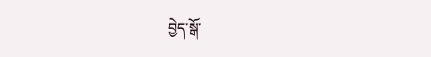བྱེད་སྒོ་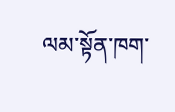ལམ་སྟོན་ཁག་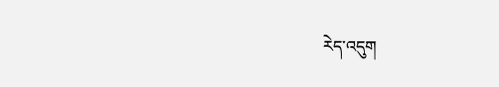རེད་འདུག